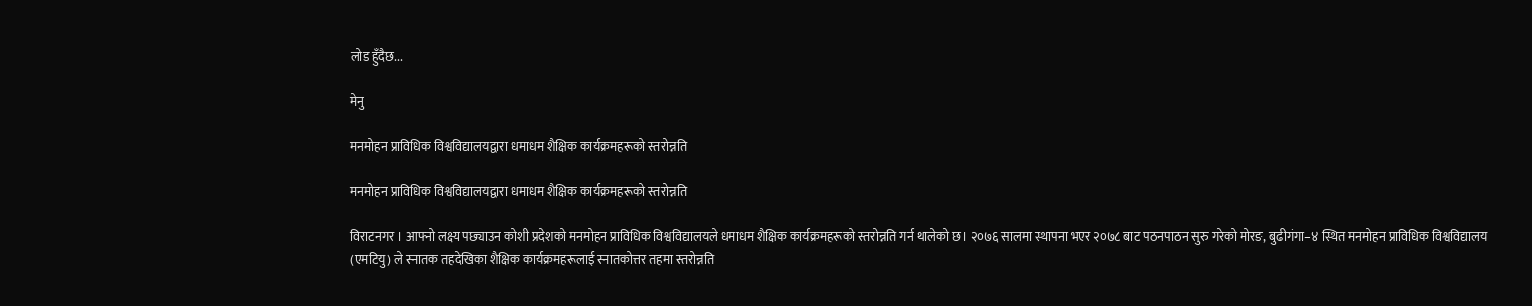लोड हुँदैछ...

मेनु

मनमोहन प्राविधिक विश्वविद्यालयद्वारा धमाधम शैक्षिक कार्यक्रमहरूको स्तरोन्नति

मनमोहन प्राविधिक विश्वविद्यालयद्वारा धमाधम शैक्षिक कार्यक्रमहरूको स्तरोन्नति

विराटनगर । आफ्नो लक्ष्य पछ्याउन कोशी प्रदेशको मनमोहन प्राविधिक विश्वविद्यालयले धमाधम शैक्षिक कार्यक्रमहरूको स्तरोन्नति गर्न थालेको छ। २०७६ सालमा स्थापना भएर २०७८ बाट पठनपाठन सुरु गरेको मोरङ, बुढीगंगा–४ स्थित मनमोहन प्राविधिक विश्वविद्यालय (एमटियु) ले स्नातक तहदेखिका शैक्षिक कार्यक्रमहरूलाई स्नातकोत्तर तहमा स्तरोन्नति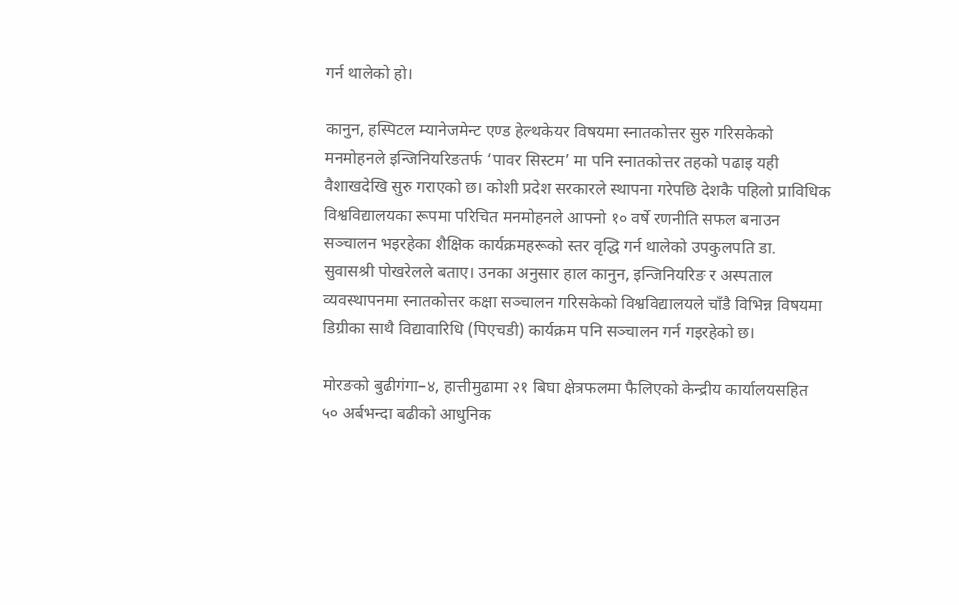गर्न थालेको हो।

कानुन, हस्पिटल म्यानेजमेन्ट एण्ड हेल्थकेयर विषयमा स्नातकोत्तर सुरु गरिसकेको मनमोहनले इन्जिनियरिङतर्फ ‘पावर सिस्टम’ मा पनि स्नातकोत्तर तहको पढाइ यही वैशाखदेखि सुरु गराएको छ। कोशी प्रदेश सरकारले स्थापना गरेपछि देशकै पहिलो प्राविधिक विश्वविद्यालयका रूपमा परिचित मनमोहनले आफ्नो १० वर्षे रणनीति सफल बनाउन सञ्चालन भइरहेका शैक्षिक कार्यक्रमहरूको स्तर वृद्धि गर्न थालेको उपकुलपति डा. सुवासश्री पोखरेलले बताए। उनका अनुसार हाल कानुन, इन्जिनियरिङ र अस्पताल व्यवस्थापनमा स्नातकोत्तर कक्षा सञ्चालन गरिसकेको विश्वविद्यालयले चाँडै विभिन्न विषयमा डिग्रीका साथै विद्यावारिधि (पिएचडी) कार्यक्रम पनि सञ्चालन गर्न गइरहेको छ।

मोरङको बुढीगंगा–४, हात्तीमुढामा २१ बिघा क्षेत्रफलमा फैलिएको केन्द्रीय कार्यालयसहित ५० अर्बभन्दा बढीको आधुनिक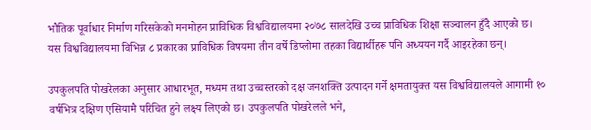भौतिक पूर्वाधार निर्माण गरिसकेको मनमोहन प्राविधिक विश्वविद्यालयमा २०७८ सालदेखि उच्च प्राविधिक शिक्षा सञ्चालन हुँदै आएको छ। यस विश्वविद्यालयमा विभिन्न ८ प्रकारका प्राविधिक विषयमा तीन वर्षे डिप्लोमा तहका विद्यार्थीहरू पनि अध्ययन गर्दै आइरहेका छन्।

उपकुलपति पोखरेलका अनुसार आधारभूत, मध्यम तथा उच्चस्तरको दक्ष जनशक्ति उत्पादन गर्ने क्षमतायुक्त यस विश्वविद्यालयले आगामी १० वर्षभित्र दक्षिण एसियामै परिचित हुने लक्ष्य लिएको छ। उपकुलपति पोखरेलले भने,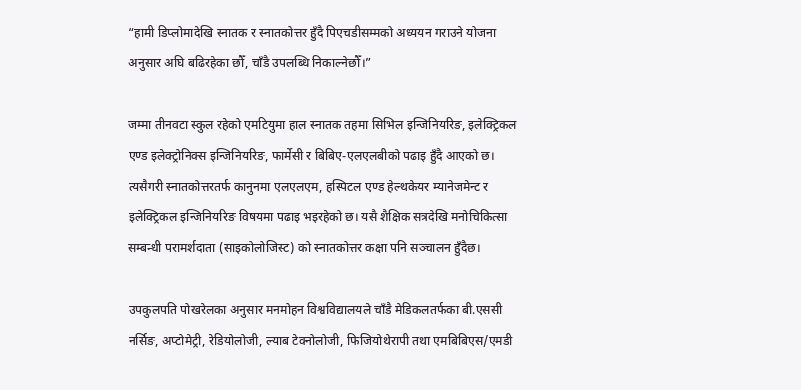“हामी डिप्लोमादेखि स्नातक र स्नातकोत्तर हुँदै पिएचडीसम्मको अध्ययन गराउने योजना अनुसार अघि बढिरहेका छौँ, चाँडै उपलब्धि निकाल्नेछौँ।”

जम्मा तीनवटा स्कुल रहेको एमटियुमा हाल स्नातक तहमा सिभिल इन्जिनियरिङ, इलेक्ट्रिकल एण्ड इलेक्ट्रोनिक्स इन्जिनियरिङ, फार्मेसी र बिबिए-एलएलबीको पढाइ हुँदै आएको छ। त्यसैगरी स्नातकोत्तरतर्फ कानुनमा एलएलएम, हस्पिटल एण्ड हेल्थकेयर म्यानेजमेन्ट र इलेक्ट्रिकल इन्जिनियरिङ विषयमा पढाइ भइरहेको छ। यसै शैक्षिक सत्रदेखि मनोचिकित्सा सम्बन्धी परामर्शदाता (साइकोलोजिस्ट) को स्नातकोत्तर कक्षा पनि सञ्चालन हुँदैछ।

उपकुलपति पोखरेलका अनुसार मनमोहन विश्वविद्यालयले चाँडै मेडिकलतर्फका बी.एससी नर्सिङ, अप्टोमेट्री, रेडियोलोजी, ल्याब टेक्नोलोजी, फिजियोथेरापी तथा एमबिबिएस/एमडी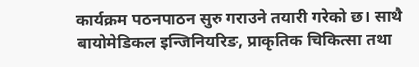कार्यक्रम पठनपाठन सुरु गराउने तयारी गरेको छ। साथै बायोमेडिकल इन्जिनियरिङ, प्राकृतिक चिकित्सा तथा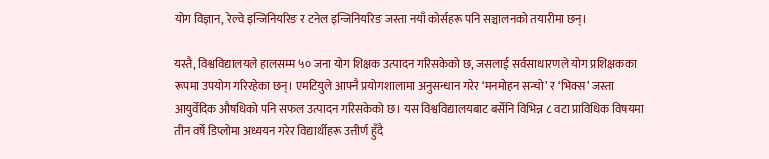योग विज्ञान, रेल्वे इन्जिनियरिङ र टनेल इन्जिनियरिङ जस्ता नयाँ कोर्सहरू पनि सञ्चालनको तयारीमा छन्।

यस्तै, विश्वविद्यालयले हालसम्म ५० जना योग शिक्षक उत्पादन गरिसकेको छ, जसलाई सर्वसाधारणले योग प्रशिक्षकका रूपमा उपयोग गरिरहेका छन्। एमटियुले आफ्नै प्रयोगशालामा अनुसन्धान गरेर ‘मनमोहन सन्चो’ र ‘भिक्स’ जस्ता आयुर्वेदिक औषधिको पनि सफल उत्पादन गरिसकेको छ। यस विश्वविद्यालयबाट बर्सेनि विभिन्न ८ वटा प्राविधिक विषयमा तीन वर्षे डिप्लोमा अध्ययन गरेर विद्यार्थीहरू उत्तीर्ण हुँदै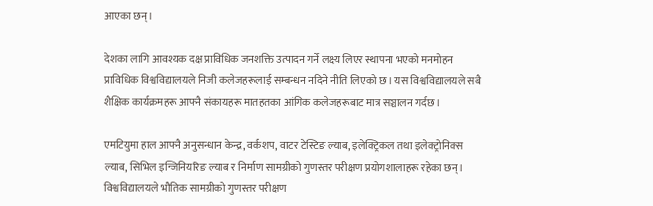आएका छन्।

देशका लागि आवश्यक दक्ष प्राविधिक जनशक्ति उत्पादन गर्ने लक्ष्य लिएर स्थापना भएको मनमोहन प्राविधिक विश्वविद्यालयले निजी कलेजहरूलाई सम्बन्धन नदिने नीति लिएको छ। यस विश्वविद्यालयले सबै शैक्षिक कार्यक्रमहरू आफ्नै संकायहरू मातहतका आंगिक कलेजहरूबाट मात्र सञ्चालन गर्दछ।

एमटियुमा हाल आफ्नै अनुसन्धान केन्द्र, वर्कशप, वाटर टेस्टिङ ल्याब, इलेक्ट्रिकल तथा इलेक्ट्रोनिक्स ल्याब, सिभिल इन्जिनियरिङ ल्याब र निर्माण सामग्रीको गुणस्तर परीक्षण प्रयोगशालाहरू रहेका छन्। विश्वविद्यालयले भौतिक सामग्रीको गुणस्तर परीक्षण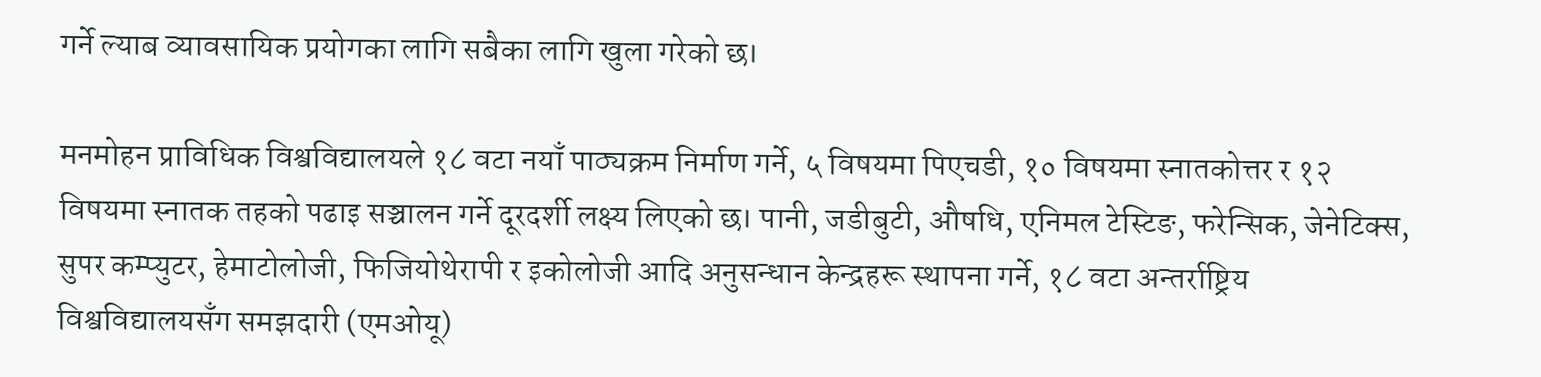गर्ने ल्याब व्यावसायिक प्रयोगका लागि सबैका लागि खुला गरेको छ।

मनमोहन प्राविधिक विश्वविद्यालयले १८ वटा नयाँ पाठ्यक्रम निर्माण गर्ने, ५ विषयमा पिएचडी, १० विषयमा स्नातकोत्तर र १२ विषयमा स्नातक तहको पढाइ सञ्चालन गर्ने दूरदर्शी लक्ष्य लिएको छ। पानी, जडीबुटी, औषधि, एनिमल टेस्टिङ, फरेन्सिक, जेनेटिक्स, सुपर कम्प्युटर, हेमाटोलोजी, फिजियोथेरापी र इकोलोजी आदि अनुसन्धान केन्द्रहरू स्थापना गर्ने, १८ वटा अन्तर्राष्ट्रिय विश्वविद्यालयसँग समझदारी (एमओयू)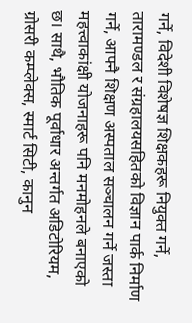गर्ने, विदेशी विशेषज्ञ शिक्षकहरू नियुक्त गर्ने, तारामण्डल र संग्रहालयसहितको विज्ञान पार्क निर्माण गर्ने, आफ्नै शिक्षण अस्पताल सञ्चालन गर्ने जस्ता महत्त्वाकांक्षी योजनाहरू पनि मनमोहनले बनाएको छ। साथै, भौतिक पूर्वाधार अन्तर्गत अडिटोरियम, ग्रोसरी कम्प्लेक्स, स्मार्ट सिटी, कानुन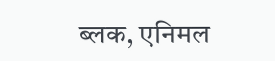ब्लक, एनिमल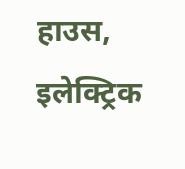हाउस, इलेक्ट्रिक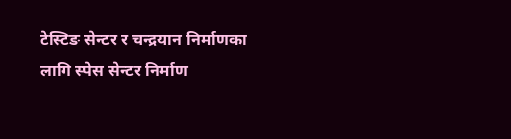टेस्टिङ सेन्टर र चन्द्रयान निर्माणका लागि स्पेस सेन्टर निर्माण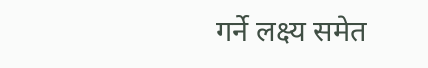गर्ने लक्ष्य समेत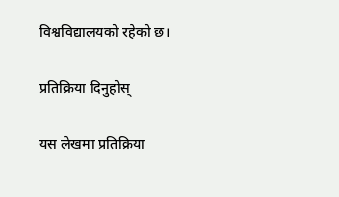विश्वविद्यालयको रहेको छ।

प्रतिक्रिया दिनुहोस्

यस लेखमा प्रतिक्रिया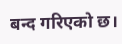बन्द गरिएको छ।